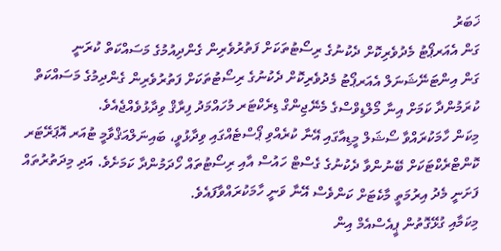ޚަބަރު
ގަން އެއަރޕޯޓު މެދުވެރިކޮށް ދެކުނުގެ ރިސޯޓުތަކަށް ފަތުރުވެރިން ގެންދިއުމުގެ މަސައްކަތް ކުރަނީ
ގަން އިންޓަނޭޝަނަލް އެއަރޕޯޓު މެދުވެރިކޮށް ދެކުނުގެ ރިސޯޓުތަކަށް ފަތުރުވެރިން ގެންދިމުގެ މަސައްކަތް ކުރަމުންދާ ކަމަށް އިނާ މޯލްޑިވްސްގެ މެނޭޖިންގް ޑިރެކްޓަރ މުހައްމަދު ފިރާޤް ވިދާޅުވެއްޖެއެވެ.
މިކަން ހާމަކުރައްވާ ސޯޝަލް މީޑިއާގައި އޭނާ ކުރެއްވި ޕޯސްޓެއްގައި ވިދާޅުވީ، ބައިނަލްއަޤްވާމީ ޓުއަރ އޮޕަރޭޓަރ ކޮންޓްރެކްޓަކަށް ބޭނުންވާ ދެކުނުގެ ގެސްޓް ހައުސް އާއި ރިސޯޓުތައް ހޯދަމުންދާ ކަމަށެވެ. އަދި މިދަތުރުތައް ފަށަނީ މެދު އިރުމަތީ މާކެޓަށް ކަންވެސް އޭނާ ވަނީ ހާމަކުރައްވާފައެވެ.
މިކަމާއި ގުޅޭގޮތުން ޕީއެސްއެމް އިން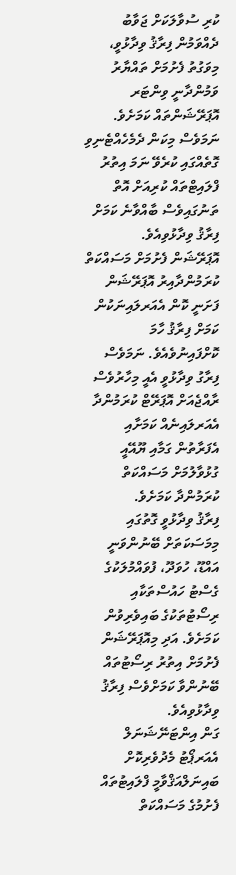ކުރި ސުވާލަކަށް ޖަވާބު ދެއްވަމުން ފިރާޤު ވިދާޅުވީ، މިވަގުތު ފެށުމަށް ތައްޔާރު ވަމުންދާނީ ވިންޓަރ އޮޕަރޭޝަންތައް ކަމަށެވެ. ނަމަވެސް މިކަން ދެމެހެއްޓެނިވި ގޮތެއްގައި ކުރެވޭ ނަމަ އިތުރު ފްލައިޓްތައް ކުރިއަށް އޮތް ތަނުގައިވެސް ބާއްވާނެ ކަމަށް ފިރާޤު ވިދާޅުވިއެވެ.
އޮޕަރޭޝަން ފެށުމަށް މަސައްކަތް ކުރަމުންދާއިރު އޮޕަރޭޝަން ފަށަނީ ކޮން އެއަރލައިނަކުން ކަމަށް ފިރާޤު ހާމަ ކޮށްފައިނުވެއެވެ. ނަމަވެސް ފިރާގު ވިދާޅުވީ އެއީ މިހާރުވެސް ރާއްޖެއަށް އޮޕަރޭޓް ކުރަމުންދާ އެއަރލައިނެއް ކަމަށާއި އެފަރާތުން ގަމާއި ޔޫއޭއީ ގުޅުވާލުމަށް މަސައްކަތް ކުރަމުންދާ ކަމަށެވެ.
ފިރާޤު ވިދާޅުވީ ގޮތުގައި މިމަސަކަތަށް ބޭނުންވަނީ އައްޑޫ، ހުވަދޫ، ފުވައްމުލަކުގެ ގެސްޓު ހައުސްތަކާއި ރިސޯޓުތަކުގެ ބައިވެރިވުން ކަމަށެވެ. އަދި މިއޮޕަރޭޝަން ފެށުމަށް އިތުރު ރިސޯޓުތައް ބޭނުންވާ ކަމަށްވެސް ފިރާޤު ވިދާޅުވިއެވެ.
ގަން އިންޓަނޭޝަނަލް އެއަރޕޯޓު މެދުވެރިކޮށް ބައިނަލްއަޤްވާމީ ފްލައިޓުތައް ފެށުމުގެ މަސައްކަތް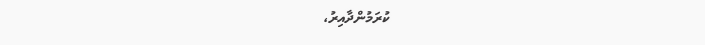ކުރަމުންދާއިރު،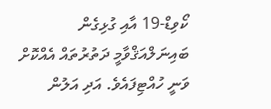ކޯވިޑް-19 އާއި ގުޅިގެން ބައިނަލްއަޤްވާމީ ދަތުރުތައް އެއްކޮށް ވަނީ ހުއްޓިފައެވެ. އަދި އަލުން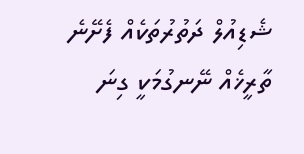ޝެޑިއުލް ދަތުރުތަކެއް ފެށޭނެ ތާރީޚެއް ނޭނގުމަކީ ގިނަ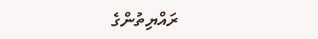ރައްޔިތުންގެ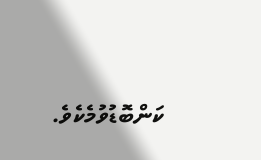ކަންބޮޑުވުމެކެވެ.